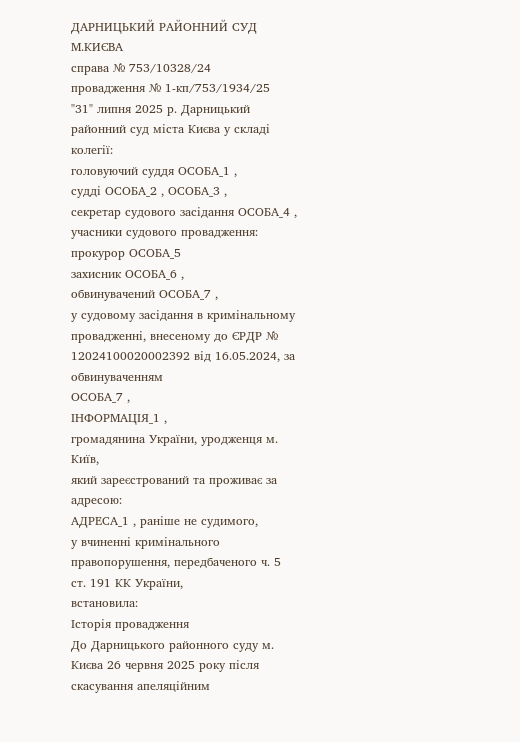ДАРНИЦЬКИЙ РАЙОННИЙ СУД М.КИЄВА
справа № 753/10328/24
провадження № 1-кп/753/1934/25
"31" липня 2025 р. Дарницький районний суд міста Києва у складі колегії:
головуючий суддя ОСОБА_1 ,
судді ОСОБА_2 , ОСОБА_3 ,
секретар судового засідання ОСОБА_4 ,
учасники судового провадження:
прокурор ОСОБА_5
захисник ОСОБА_6 ,
обвинувачений ОСОБА_7 ,
у судовому засідання в кримінальному провадженні, внесеному до ЄРДР № 12024100020002392 від 16.05.2024, за обвинуваченням
ОСОБА_7 ,
ІНФОРМАЦІЯ_1 ,
громадянина України, уродженця м. Київ,
який зареєстрований та проживає за адресою:
АДРЕСА_1 , раніше не судимого,
у вчиненні кримінального правопорушення, передбаченого ч. 5 ст. 191 КК України,
встановила:
Історія провадження
До Дарницького районного суду м. Києва 26 червня 2025 року після скасування апеляційним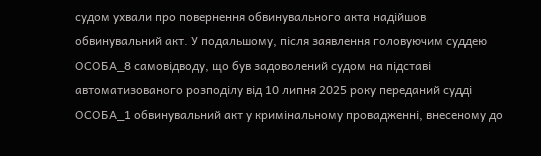судом ухвали про повернення обвинувального акта надійшов обвинувальний акт. У подальшому, після заявлення головуючим суддею ОСОБА_8 самовідводу, що був задоволений судом на підставі автоматизованого розподілу від 10 липня 2025 року переданий судді ОСОБА_1 обвинувальний акт у кримінальному провадженні, внесеному до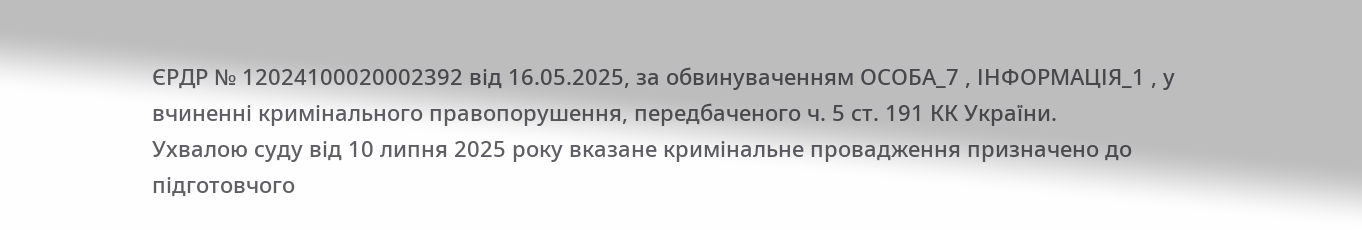ЄРДР № 12024100020002392 від 16.05.2025, за обвинуваченням ОСОБА_7 , ІНФОРМАЦІЯ_1 , у вчиненні кримінального правопорушення, передбаченого ч. 5 ст. 191 КК України.
Ухвалою суду від 10 липня 2025 року вказане кримінальне провадження призначено до підготовчого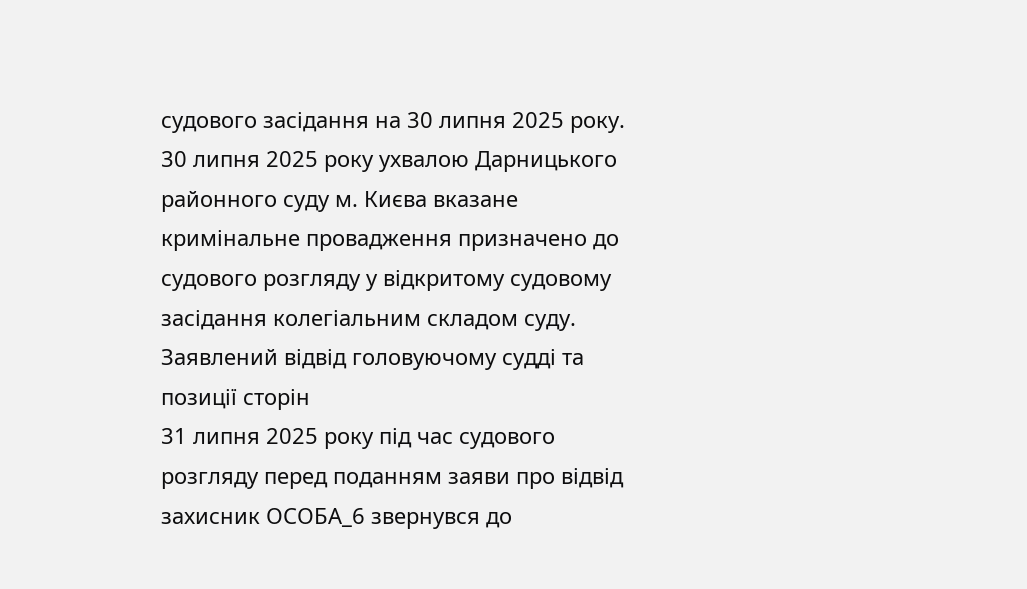судового засідання на 30 липня 2025 року.
30 липня 2025 року ухвалою Дарницького районного суду м. Києва вказане кримінальне провадження призначено до судового розгляду у відкритому судовому засідання колегіальним складом суду.
Заявлений відвід головуючому судді та позиції сторін
31 липня 2025 року під час судового розгляду перед поданням заяви про відвід захисник ОСОБА_6 звернувся до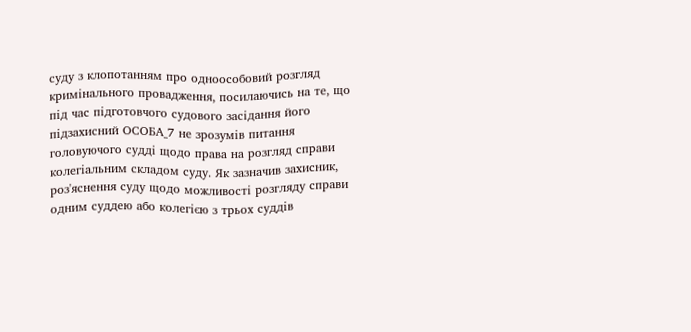суду з клопотанням про одноособовий розгляд кримінального провадження, посилаючись на те, що під час підготовчого судового засідання його підзахисний ОСОБА_7 не зрозумів питання головуючого судді щодо права на розгляд справи колегіальним складом суду. Як зазначив захисник, роз'яснення суду щодо можливості розгляду справи одним суддею або колегією з трьох суддів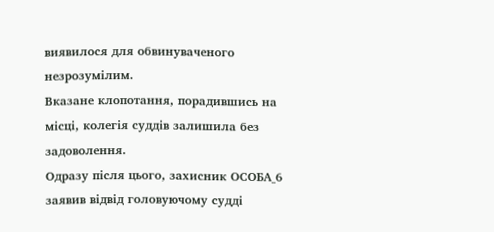виявилося для обвинуваченого незрозумілим.
Вказане клопотання, порадившись на місці, колегія суддів залишила без задоволення.
Одразу після цього, захисник ОСОБА_6 заявив відвід головуючому судді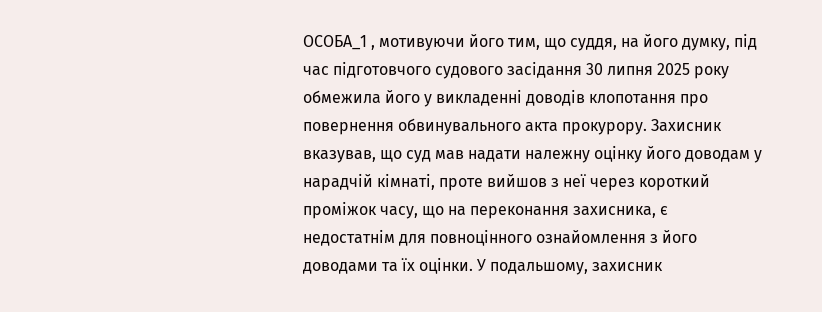ОСОБА_1 , мотивуючи його тим, що суддя, на його думку, під час підготовчого судового засідання 30 липня 2025 року обмежила його у викладенні доводів клопотання про повернення обвинувального акта прокурору. Захисник вказував, що суд мав надати належну оцінку його доводам у нарадчій кімнаті, проте вийшов з неї через короткий проміжок часу, що на переконання захисника, є недостатнім для повноцінного ознайомлення з його доводами та їх оцінки. У подальшому, захисник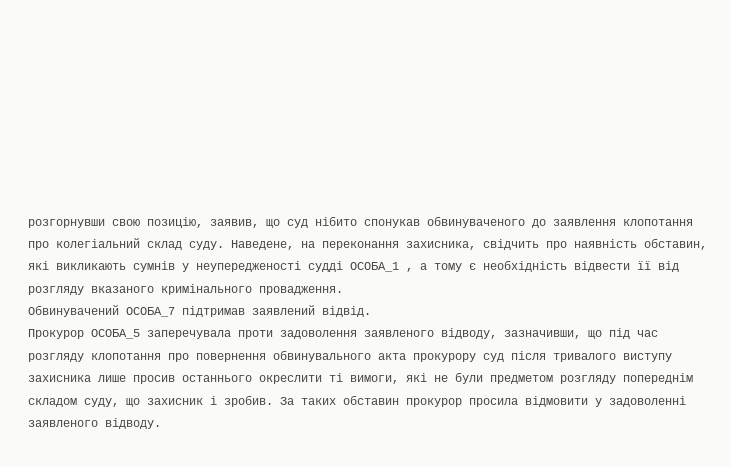розгорнувши свою позицію, заявив, що суд нібито спонукав обвинуваченого до заявлення клопотання про колегіальний склад суду. Наведене, на переконання захисника, свідчить про наявність обставин, які викликають сумнів у неупередженості судді ОСОБА_1 , а тому є необхідність відвести її від розгляду вказаного кримінального провадження.
Обвинувачений ОСОБА_7 підтримав заявлений відвід.
Прокурор ОСОБА_5 заперечувала проти задоволення заявленого відводу, зазначивши, що під час розгляду клопотання про повернення обвинувального акта прокурору суд після тривалого виступу захисника лише просив останнього окреслити ті вимоги, які не були предметом розгляду попереднім складом суду, що захисник і зробив. За таких обставин прокурор просила відмовити у задоволенні заявленого відводу.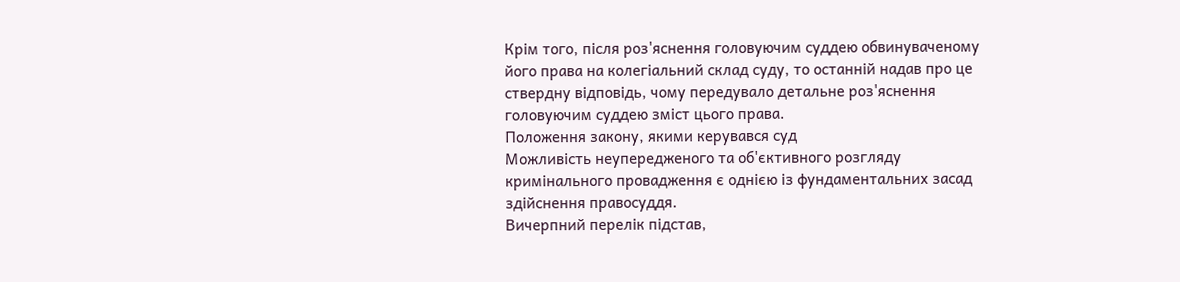Крім того, після роз'яснення головуючим суддею обвинуваченому його права на колегіальний склад суду, то останній надав про це ствердну відповідь, чому передувало детальне роз'яснення головуючим суддею зміст цього права.
Положення закону, якими керувався суд
Можливість неупередженого та об'єктивного розгляду кримінального провадження є однією із фундаментальних засад здійснення правосуддя.
Вичерпний перелік підстав,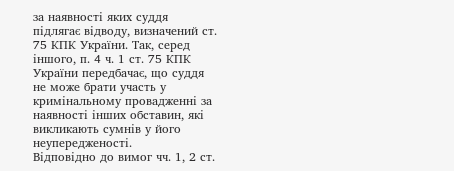за наявності яких суддя підлягає відводу, визначений ст. 75 КПК України. Так, серед іншого, п. 4 ч. 1 ст. 75 КПК України передбачає, що суддя не може брати участь у кримінальному провадженні за наявності інших обставин, які викликають сумнів у його неупередженості.
Відповідно до вимог чч. 1, 2 ст.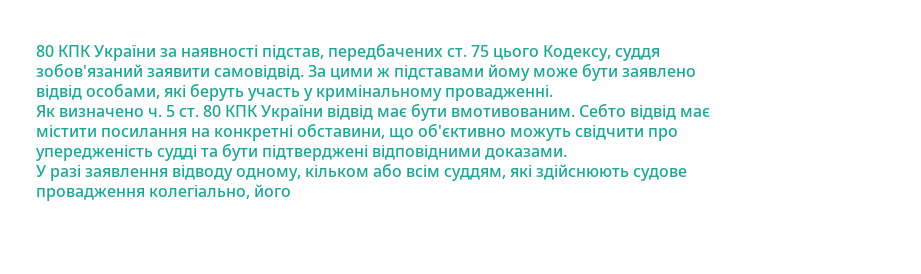80 КПК України за наявності підстав, передбачених ст. 75 цього Кодексу, суддя зобов'язаний заявити самовідвід. За цими ж підставами йому може бути заявлено відвід особами, які беруть участь у кримінальному провадженні.
Як визначено ч. 5 ст. 80 КПК України відвід має бути вмотивованим. Себто відвід має містити посилання на конкретні обставини, що об'єктивно можуть свідчити про упередженість судді та бути підтверджені відповідними доказами.
У разі заявлення відводу одному, кільком або всім суддям, які здійснюють судове провадження колегіально, його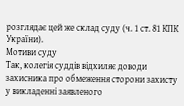розглядає цей же склад суду (ч. 1 ст. 81 КПК України).
Мотиви суду
Так, колегія суддів відхиляє доводи захисника про обмеження сторони захисту у викладенні заявленого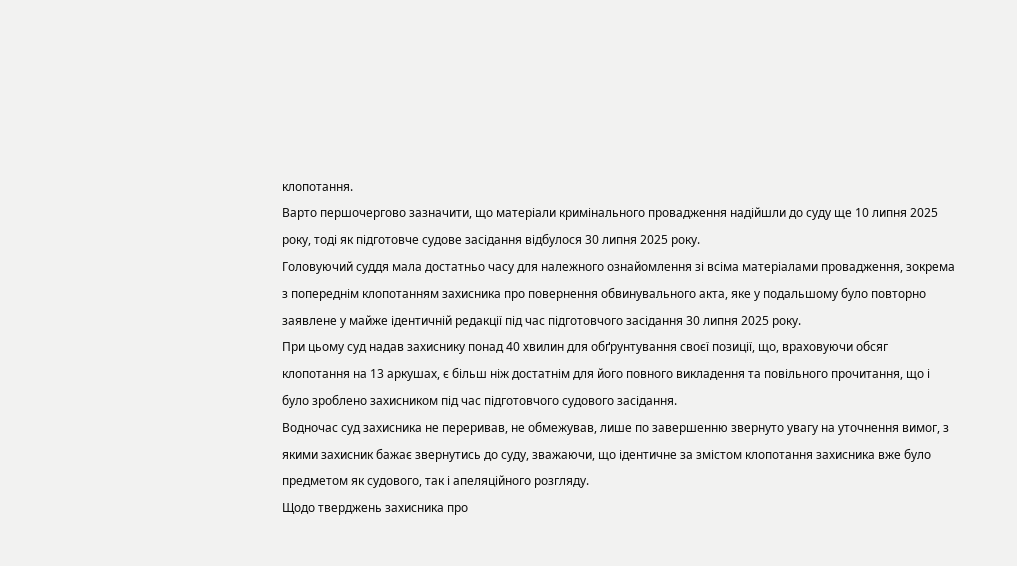клопотання.
Варто першочергово зазначити, що матеріали кримінального провадження надійшли до суду ще 10 липня 2025 року, тоді як підготовче судове засідання відбулося 30 липня 2025 року.
Головуючий суддя мала достатньо часу для належного ознайомлення зі всіма матеріалами провадження, зокрема з попереднім клопотанням захисника про повернення обвинувального акта, яке у подальшому було повторно заявлене у майже ідентичній редакції під час підготовчого засідання 30 липня 2025 року.
При цьому суд надав захиснику понад 40 хвилин для обґрунтування своєї позиції, що, враховуючи обсяг клопотання на 13 аркушах, є більш ніж достатнім для його повного викладення та повільного прочитання, що і було зроблено захисником під час підготовчого судового засідання.
Водночас суд захисника не переривав, не обмежував, лише по завершенню звернуто увагу на уточнення вимог, з якими захисник бажає звернутись до суду, зважаючи, що ідентичне за змістом клопотання захисника вже було предметом як судового, так і апеляційного розгляду.
Щодо тверджень захисника про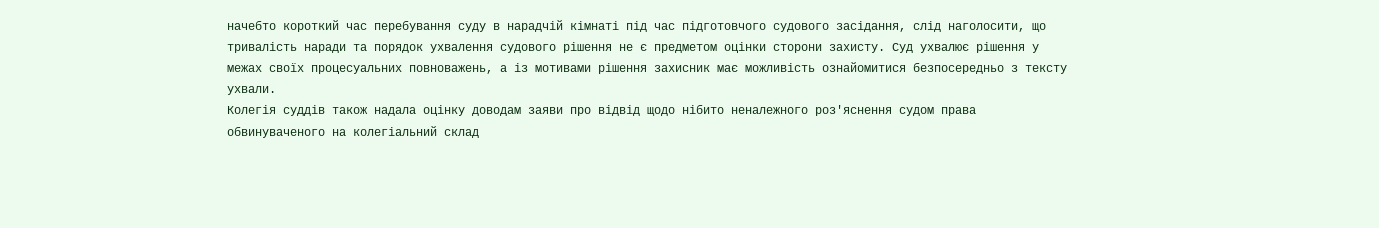начебто короткий час перебування суду в нарадчій кімнаті під час підготовчого судового засідання, слід наголосити, що тривалість наради та порядок ухвалення судового рішення не є предметом оцінки сторони захисту. Суд ухвалює рішення у межах своїх процесуальних повноважень, а із мотивами рішення захисник має можливість ознайомитися безпосередньо з тексту ухвали.
Колегія суддів також надала оцінку доводам заяви про відвід щодо нібито неналежного роз'яснення судом права обвинуваченого на колегіальний склад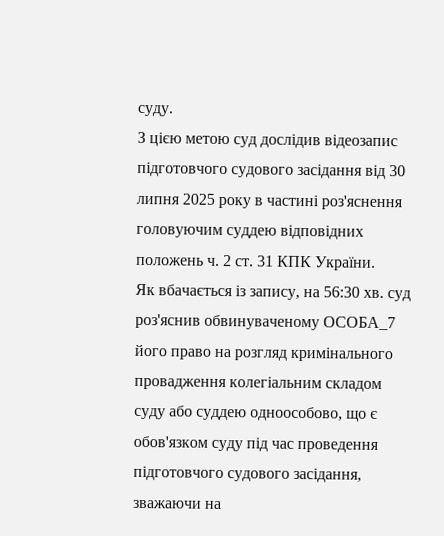суду.
З цією метою суд дослідив відеозапис підготовчого судового засідання від 30 липня 2025 року в частині роз'яснення головуючим суддею відповідних положень ч. 2 ст. 31 КПК України.
Як вбачається із запису, на 56:30 хв. суд роз'яснив обвинуваченому ОСОБА_7 його право на розгляд кримінального провадження колегіальним складом суду або суддею одноособово, що є обов'язком суду під час проведення підготовчого судового засідання, зважаючи на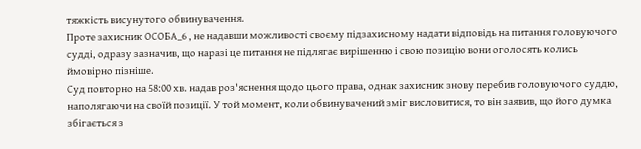тяжкість висунутого обвинувачення.
Проте захисник ОСОБА_6 , не надавши можливості своєму підзахисному надати відповідь на питання головуючого судді, одразу зазначив, що наразі це питання не підлягає вирішенню і свою позицію вони оголосять колись ймовірно пізніше.
Суд повторно на 58:00 хв. надав роз'яснення щодо цього права, однак захисник знову перебив головуючого суддю, наполягаючи на своїй позиції. У той момент, коли обвинувачений зміг висловитися, то він заявив, що його думка збігається з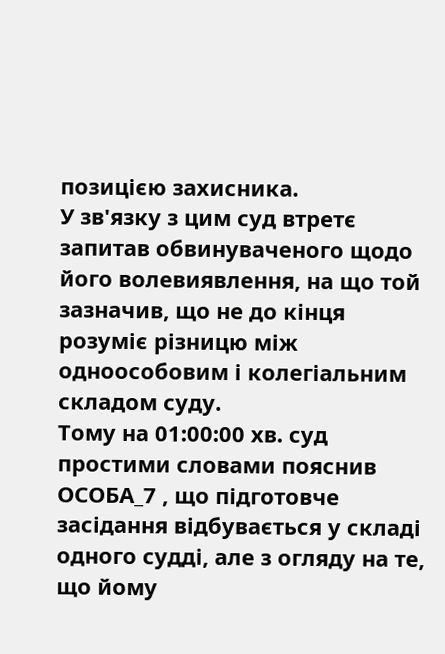позицією захисника.
У зв'язку з цим суд втретє запитав обвинуваченого щодо його волевиявлення, на що той зазначив, що не до кінця розуміє різницю між одноособовим і колегіальним складом суду.
Тому на 01:00:00 хв. суд простими словами пояснив ОСОБА_7 , що підготовче засідання відбувається у складі одного судді, але з огляду на те, що йому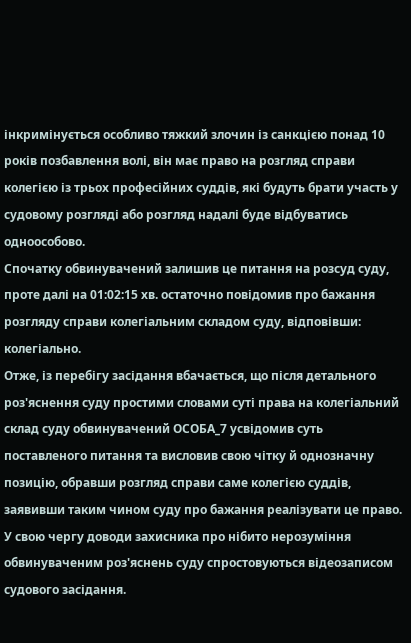інкримінується особливо тяжкий злочин із санкцією понад 10 років позбавлення волі, він має право на розгляд справи колегією із трьох професійних суддів, які будуть брати участь у судовому розгляді або розгляд надалі буде відбуватись одноособово.
Спочатку обвинувачений залишив це питання на розсуд суду, проте далі на 01:02:15 хв. остаточно повідомив про бажання розгляду справи колегіальним складом суду, відповівши: колегіально.
Отже, із перебігу засідання вбачається, що після детального роз'яснення суду простими словами суті права на колегіальний склад суду обвинувачений ОСОБА_7 усвідомив суть поставленого питання та висловив свою чітку й однозначну позицію, обравши розгляд справи саме колегією суддів, заявивши таким чином суду про бажання реалізувати це право.
У свою чергу доводи захисника про нібито нерозуміння обвинуваченим роз'яснень суду спростовуються відеозаписом судового засідання.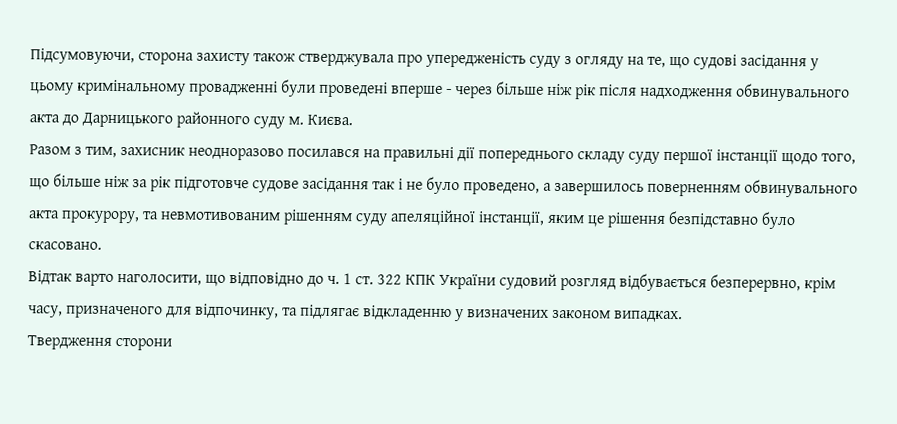Підсумовуючи, сторона захисту також стверджувала про упередженість суду з огляду на те, що судові засідання у цьому кримінальному провадженні були проведені вперше - через більше ніж рік після надходження обвинувального акта до Дарницького районного суду м. Києва.
Разом з тим, захисник неодноразово посилався на правильні дії попереднього складу суду першої інстанції щодо того, що більше ніж за рік підготовче судове засідання так і не було проведено, а завершилось поверненням обвинувального акта прокурору, та невмотивованим рішенням суду апеляційної інстанції, яким це рішення безпідставно було скасовано.
Відтак варто наголосити, що відповідно до ч. 1 ст. 322 КПК України судовий розгляд відбувається безперервно, крім часу, призначеного для відпочинку, та підлягає відкладенню у визначених законом випадках.
Твердження сторони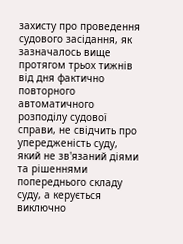захисту про проведення судового засідання, як зазначалось вище протягом трьох тижнів від дня фактично повторного автоматичного розподілу судової справи, не свідчить про упередженість суду, який не зв'язаний діями та рішеннями попереднього складу суду, а керується виключно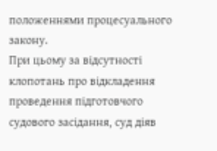положеннями процесуального закону.
При цьому за відсутності клопотань про відкладення проведення підготовчого судового засідання, суд діяв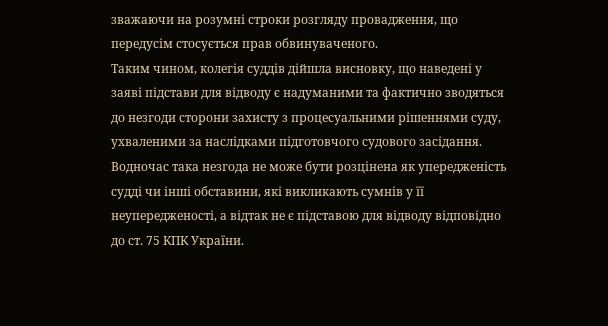зважаючи на розумні строки розгляду провадження, що передусім стосується прав обвинуваченого.
Таким чином, колегія суддів дійшла висновку, що наведені у заяві підстави для відводу є надуманими та фактично зводяться до незгоди сторони захисту з процесуальними рішеннями суду, ухваленими за наслідками підготовчого судового засідання.
Водночас така незгода не може бути розцінена як упередженість судді чи інші обставини, які викликають сумнів у її неупередженості, а відтак не є підставою для відводу відповідно до ст. 75 КПК України.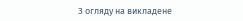З огляду на викладене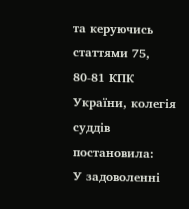та керуючись статтями 75, 80-81 КПК України, колегія суддів
постановила:
У задоволенні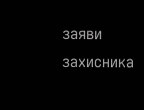заяви захисника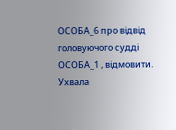ОСОБА_6 про відвід головуючого судді ОСОБА_1 , відмовити.
Ухвала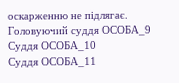оскарженню не підлягає.
Головуючий суддя ОСОБА_9
Суддя ОСОБА_10
Суддя ОСОБА_11